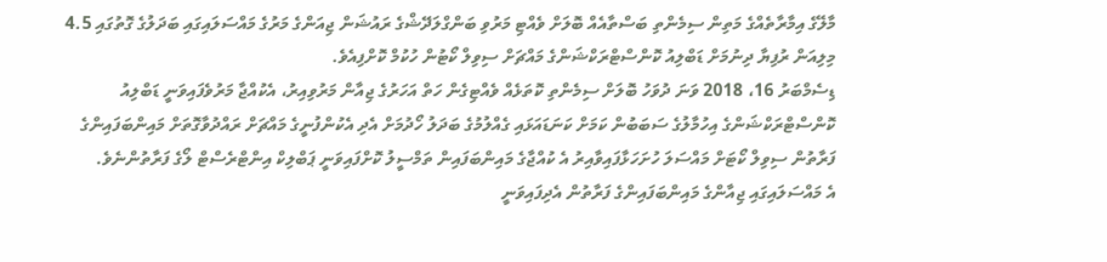މާލޭގެ އިމާރާތެއްގެ މަތިން ސިމެންތި ބަސްތާއެއް ބޮލަށް ވެއްޓި މަރުވި ބަންގްލަދޭޝްގެ ރައުޝަން ޖިއަންގެ މަރުގެ މައްސަލައިގައި ބަދަލުގެ ގޮތުގައި 4.5 މިލިއަން ރުފިޔާ ދިނުމަށް ޑަބްލިއު ކޮންސްޓްރަކްޝަންގެ މައްޗަށް ސިވިލް ކޯޓުން ހުކުމް ކޮށްފިއެވެ.
ޑިސެމްބަރު 16، 2018 ވަނަ ދުވަހު ބޮލަށް ސިމެންތި ކޮތަޅެއް ވެއްޓިގެން ހަތް އަހަރުގެ ޖިއާން މަރުވިއިރު، އެކުއްޖާ މަރުވެފައިވަނީ ޑަބްލިއު ކޮންސްޓްރަކްޝަންގެ އިހުމާލުގެ ސަބަބުން ކަމަށް ކަނަޑައަޅައި ގެއްލުމުގެ ބަދަލު ހޯދުމަށް އެދި އެކުންފުނީގެ މައްޗަށް ރައްދުވާގޮތަށް މައިންބަފައިންގެ ފަރާތުން ސިވިލް ކޯޓަށް މައްސަލަ ހުށަހަޅާފައިވާއިރު އެ ކުއްޖާގެ މައިންބަފައިން ތަމްސީލު ކޮށްފައިވަނީ ޕަބްލިކް އިންޓްރެސްޓް ލޯގެ ފަރާތުންނެވެ.
އެ މައްސަލައިގައި ޖިއާންގެ މައިންބަފައިންގެ ފަރާތުން އެދިފައިވަނީ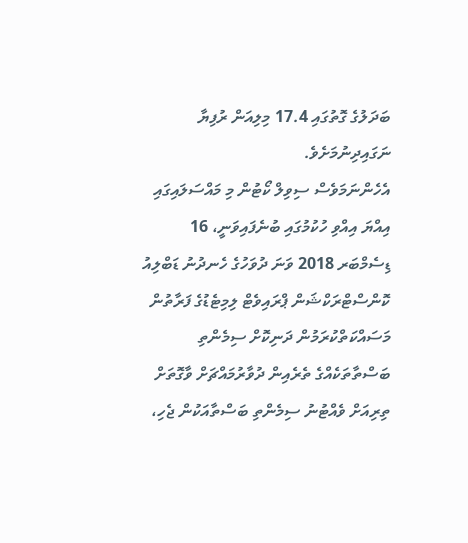ބަދަލުގެ ގޮތުގައި 17.4 މިލިއަން ރުފިޔާ ނަގައިދިނުމަށެވެ.
އެހެންނަމަވެސް ސިވިލް ކޯޓުން މި މައްސަލައިގައި އިއްޔަ އިއްވި ހުކުމުގައި ބުނެފައިވަނީ، 16 ޑިސެމްބަރ 2018 ވަނަ ދުވަހުގެ ހެނދުނު ޑަބްލިއު ކޮންސްޓްރަކްޝަން ޕްރައިވެޓް ލިމިޓެޑުގެ ފަރާތުން މަސައްކަތްކުރަމުން ދަނިކޮށް ސިމެންތި ބަސްތާތަކެއްގެ ތެރެއިން ދުވާރުމައްޗަށް ވާގޮތަށް ތިރިއަށް ވެއްޓުނު ސިމެންތި ބަސްތާއަކުން ޖެހި،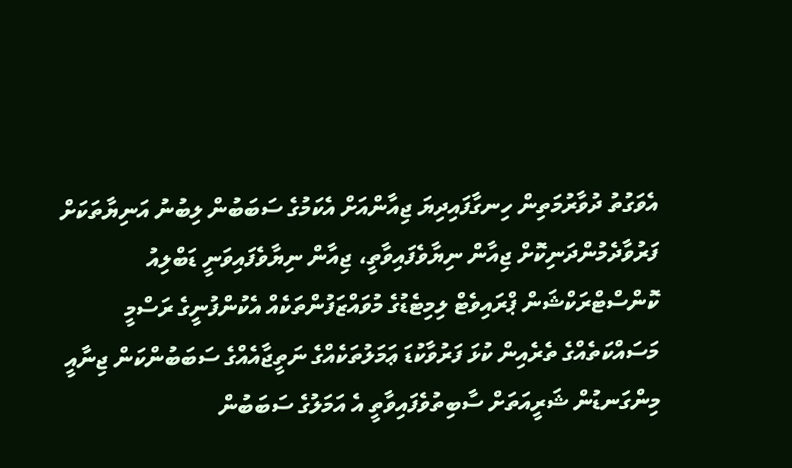އެވަގުތު ދުވާރުމަތިން ހިނގާފައިދިޔަ ޖިއާންއަށް އެކަމުގެ ސަބަބުން ލިބުނު އަނިޔާތަކަށް ފަރުވާދެމުންދަނިކޮށް ޖިއާން ނިޔާވެފައިވާތީ، ޖިއާން ނިޔާވެފައިވަނީ ޑަބްލިއު ކޮންސްޓްރަކްޝަން ޕްރައިވެޓް ލިމިޓެޑުގެ މުވައްޒަފުންތަކެއް އެކުންފުނީގެ ރަސްމީ މަސައްކަތެއްގެ ތެރެއިން ކުޅަ ފަރުވާކުޑަ ޢަމަލުތަކެއްގެ ނަތީޖާއެއްގެ ސަބަބުންކަން ޖިނާއީ މިންގަނޑުން ޝަރީއަތަށް ސާބިތުވެފައިވާތީ އެ އަމަލުގެ ސަބަބުން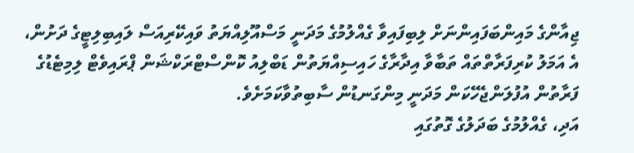ޖިއާންގެ މައިންބަފައިންނަށް ލިބިފައިވާ ގެއްލުމުގެ މަދަނީ މަސްއޫލިއްޔަތު ވައިކޭރިއަސް ލައިބިލިޓީގެ ދަށުން، އެ އަމަލު ކުރިފަރާތްތައް ތަބާވާ އިދާރާގެ ހައިސިއްޔަތުން ޑަބްލިއު ކޮންސްޓްރަކްޝަން ޕްރައިވެޓް ލިމިޓެޑުގެ ފަރާތުން އުފުލަންޖެހޭކަން މަދަނީ މިންގަނޑުން ސާބިތުވާކަމަށެވެ.
އަދި، ގެއްލުމުގެ ބަދަލުގެ ގޮތުގައި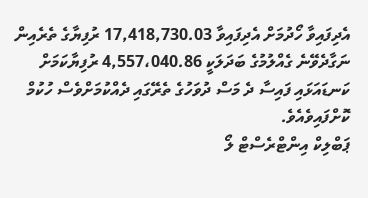އެދިފައިވާ ހޯދުމަށް އެދިފައިވާ 17,418,730.03 ރުފިޔާގެ ތެރެއިން ނަގާދެވޭނެ ގެއްލުމުގެ ބަދަލަކީ 4,557،040.86 ރުފިޔާކަމަށް ކަނޑައަޅައި ފައިސާ ދެ މަސް ދުވަހުގެ ތެރޭގައި ދެއްކުމަށްވެސް ހުކުމް ކޮށްފައިވެއެވެ.
ޕަބްލިކް އިންޓްރެސްޓް ލޯ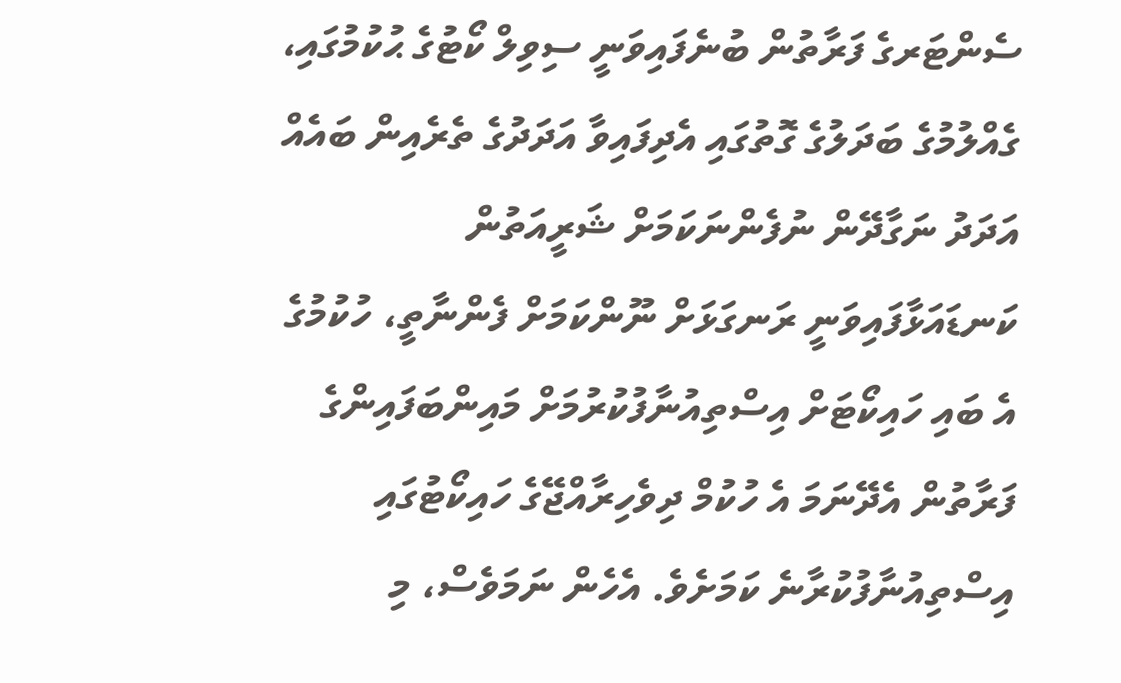ސެންޓަރގެ ފަރާތުން ބުނެފައިވަނީ ސިވިލް ކޯޓުގެ ޙުކުމުގައި، ގެއްލުމުގެ ބަދަލުގެ ގޮތުގައި އެދިފައިވާ އަދަދުގެ ތެރެއިން ބައެއް އަދަދު ނަގާދޭން ނުފެންނަކަމަށް ޝަރީއަތުން ކަނޑައަޅާފައިވަނީ ރަނގަޅަށް ނޫންކަމަށް ފެންނާތީ، ހުކުމުގެ އެ ބައި ހައިކޯޓަށް އިސްތިއުނާފުކުރުމަށް މައިންބަފައިންގެ ފަރާތުން އެދޭނަމަ އެ ހުކުމް ދިވެހިރާއްޖޭގެ ހައިކޯޓުގައި އިސްތިއުނާފުކުރާނެ ކަމަށެވެ. އެހެން ނަމަވެސް، މި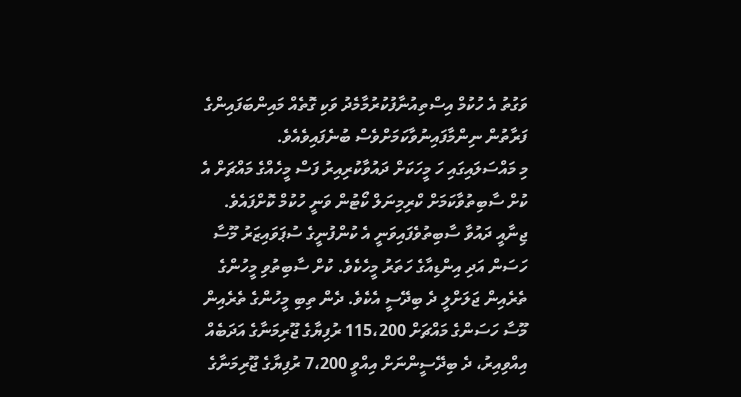ވަގުތު އެ ހުކުމް އިސްތިއުނާފުކުރުމާމެދު ވަކި ގޮތެއް މައިންބަފައިންގެ ފަރާތުން ނިންމާފައިނުވާކަމަށްވެސް ބުނެފައިވެއެވެ.
މި މައްސަލައިގައި ހަ މީހަކަށް ދައުވާކުރިއިރު ފަސް މީހެއްގެ މައްޗަށް އެ ކުށް ސާބިތުވާކަމަށް ކްރިމިނަލް ކޯޓުން ވަނީ ހުކުމް ކޮށްފައެވެ. ޖިނާއީ ދައުވާ ސާބިތުވެފައިވަނީ އެ ކުންފުނީގެ ސުޕަވައިޒަރު މޫސާ ހަސަން އަދި އިންޑިއާގެ ހަތަރު މީހެކެވެ. ކުށް ސާބިތުވި މީހުންގެ ތެރެއިން ޖަލަށްލީ ދެ ބިދޭސީ އެކެވެ. ދެން ތިބި މީހުންގެ ތެރެއިން މޫސާ ހަސަންގެ މައްޗަށް 115،200 ރުފިޔާގެ ޖޫރިމަނާގެ އަދަބެއް އިއްވިއިރު، ދެ ބިދޭސީންނަށް އިއްވީ 7،200 ރުފިޔާގެ ޖޫރިމަނާގެ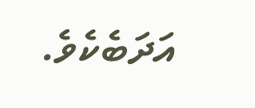އަދަބެކެވެ.